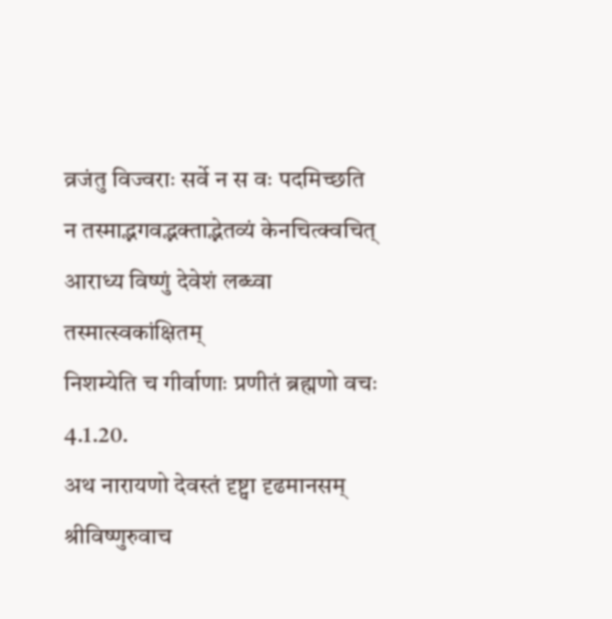व्रजंतु विज्वराः सर्वे न स वः पदमिच्छति
न तस्माद्भगवद्भक्ताद्भेतव्यं केनचित्क्वचित्
आराध्य विष्णुं देवेशं लब्ध्वा तस्मात्स्वकांक्षितम्
निशम्येति च गीर्वाणाः प्रणीतं ब्रह्मणो वचः 4.1.20.
अथ नारायणो देवस्तं दृष्ट्वा दृढमानसम्
श्रीविष्णुरुवाच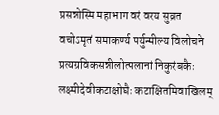प्रसन्नोस्मि महाभाग वरं वरय सुव्रत
वचोऽमृतं समाकर्ण्य पर्युन्मील्य विलोचने
प्रत्यग्रविकसन्नीलोत्पलानां निकुरंबकैः
लक्ष्मीदेवीकटाक्षोघैः कटाक्षितमिवाखिलम्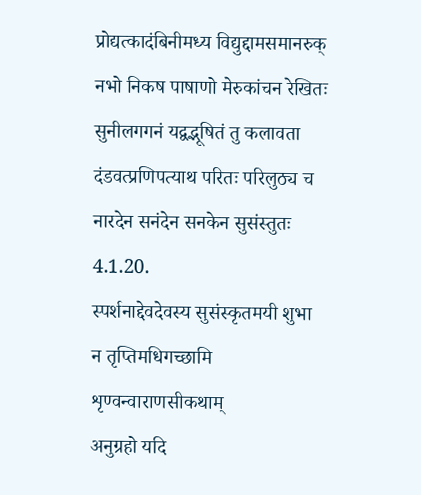प्रोद्यत्कादंबिनीमध्य विद्युद्दामसमानरुक्
नभो निकष पाषाणो मेरुकांचन रेखितः
सुनीलगगनं यद्वद्भूषितं तु कलावता
दंडवत्प्रणिपत्याथ परितः परिलुठ्य च
नारदेन सनंदेन सनकेन सुसंस्तुतः 4.1.20.
स्पर्शनाद्देवदेवस्य सुसंस्कृतमयी शुभा
न तृप्तिमधिगच्छामि शृण्वन्वाराणसीकथाम्
अनुग्रहो यदि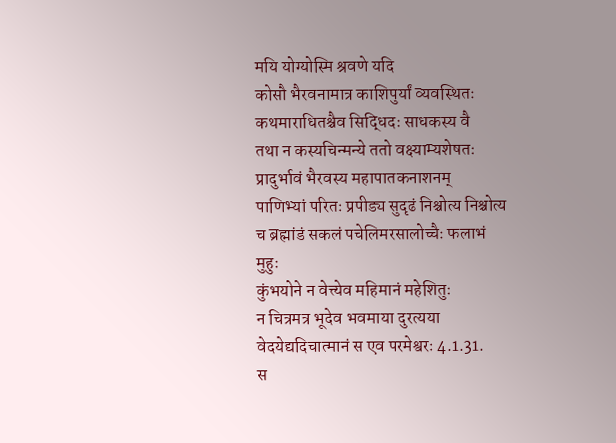मयि योग्योस्मि श्रवणे यदि
कोसौ भैरवनामात्र काशिपुर्यां व्यवस्थितः
कथमाराधितश्चैव सिद्धिदः साधकस्य वै
तथा न कस्यचिन्मन्ये ततो वक्ष्याम्यशेषतः
प्रादुर्भावं भैरवस्य महापातकनाशनम्
पाणिभ्यां परितः प्रपीड्य सुदृढं निश्चोत्य निश्चोत्य च ब्रह्मांडं सकलं पचेलिमरसालोच्चैः फलाभं मुहुः
कुंभयोने न वेत्त्येव महिमानं महेशितुः
न चित्रमत्र भूदेव भवमाया दुरत्यया
वेदयेद्यदिचात्मानं स एव परमेश्वरः 4.1.31.
स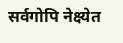सर्वगोपि नेक्ष्येत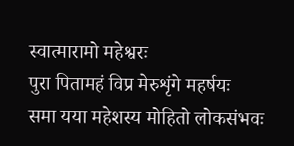स्वात्मारामो महेश्वरः
पुरा पितामहं विप्र मेरुशृंगे महर्षयः
समा यया महेशस्य मोहितो लोकसंभवः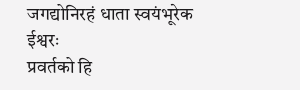जगद्योनिरहं धाता स्वयंभूरेक ईश्वरः
प्रवर्तको हि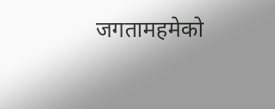जगतामहमेको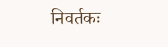निवर्तकः